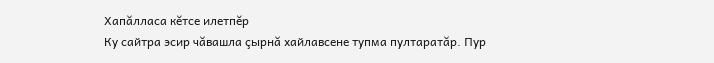Хапăлласа кĕтсе илетпĕр
Ку сайтра эсир чăвашла çырнă хайлавсене тупма пултаратăр. Пур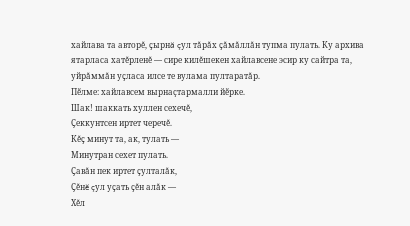хайлава та авторĕ, çырнă çул тăрăх çăмăллăн тупма пулать. Ку архива
ятарласа хатĕрленĕ — сире килĕшекен хайлавсене эсир ку сайтра та,
уйрăммăн уçласа илсе те вулама пултаратăр.
Пӗлме: хайлавсем вырнаҫтармалли йӗрке.
Шак! шаккать хуллен сехечĕ,
Çеккунтсен иртет черечĕ.
Кĕç минут та, ак, тулать —
Минутран сехет пулать.
Çавăн пек иртет çулталăк,
Çĕнĕ çул уçать çĕн алăк —
Хĕл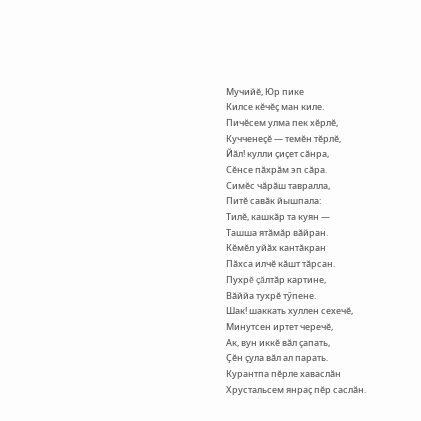Мучийĕ, Юр пике
Килсе кĕчĕç ман киле.
Пичĕсем улма пек хĕрлĕ,
Кучченеçĕ — темĕн тĕрлĕ,
Йăл! кулли çиçет сăнра,
Сĕнсе пăхрăм эп сăра.
Симĕс чăрăш тавралла,
Питĕ савăк йышпала:
Тилĕ, кашкăр та куян —
Ташша ятăмăр вăйран.
Кĕмĕл уйăх кантăкран
Пăхса илчĕ кăшт тăрсан.
Пухрĕ çăлтăр картине,
Вăййа тухрĕ тӳпене.
Шак! шаккать хуллен сехечĕ,
Минутсен иртет черечĕ,
Ак, вун иккĕ вăл çапать,
Çĕн çула вăл ал парать.
Курантпа пĕрле хаваслăн
Хрустальсем янраç пĕр саслăн.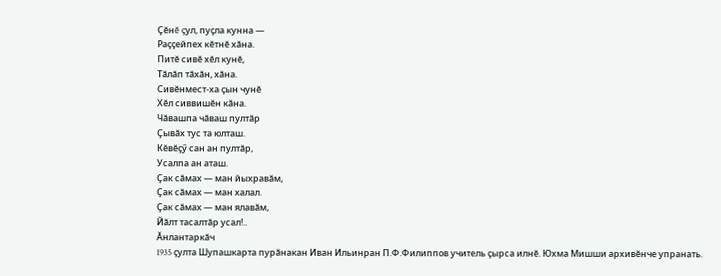Çĕнĕ çул, пуçла кунна —
Раççейпех кĕтнĕ хăна.
Питĕ сивĕ хĕл кунĕ,
Тăлăп тăхăн, хăна.
Сивĕнмест-ха çын чунĕ
Хĕл сиввишĕн кăна.
Чăвашпа чăваш пултăр
Çывăх тус та юлташ.
Кĕвĕçӳ сан ан пултăр,
Усалпа ан аташ.
Çак сăмах — ман йыхравăм,
Çак сăмах — ман халал.
Çак сăмах — ман ялавăм,
Йăлт тасалтăр усал!..
Ăнлантаркăч
1935 çулта Шупашкарта пурăнакан Иван Ильинран П.Ф.Филиппов учитель çырса илнĕ. Юхма Мишши архивĕнче упранать.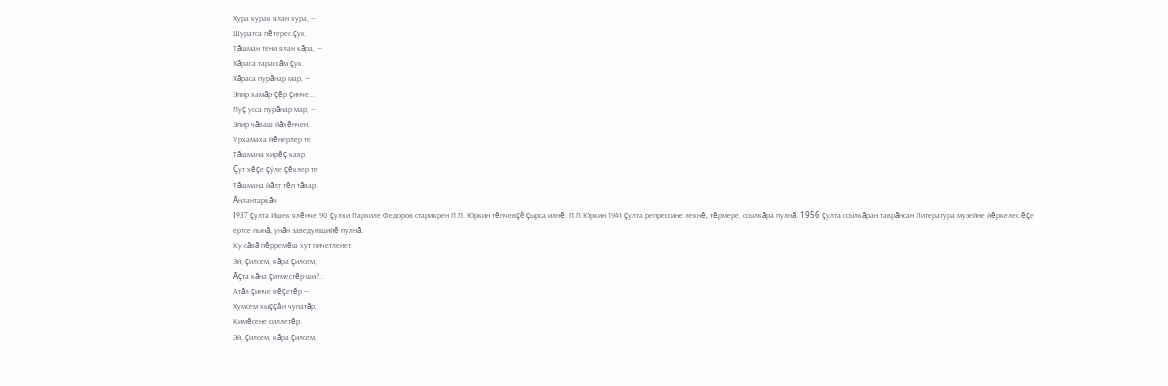Хура курак ялан хура, —
Шуратса пĕтерес çук.
Тăшман тени ялан кăра, —
Хăраса тарассăм çук.
Хăраса пурăнар мар, —
Эпир хамăр çĕр çинче...
Пуç усса пурăнар мар, —
Эпир чăваш йăхĕнчен.
Урхамаха йĕнерлер те
Тăшмана хирĕç каяр.
Çут хĕçе çӳле çĕклер те
Тăшмана йăлт тĕп тăвар.
Ăнлантаркăч
1937 çулта Ишек ялĕнче 90 çулхи Пархиле Федоров старикрен П.П. Юркин тĕпчевçĕ çырса илнĕ. П.П.Юркин 1941 çулта репрессине лекнĕ, тĕрмере, ссылкăра пулнă. 1956 çулта ссылкăран таврăнсан Литература музейне йĕркелес ĕçе ертсе пынă, унăн заведующийĕ пулнă.
Ку сăвă пĕрремĕш хут пичетленет.
Эй, çилсем, кăра çилсем,
Ăçта кăна çитместĕр-ши?..
Атăл çинче вĕçетĕр —
Хумсем хыççăн чупатăр,
Кимĕсене силлетĕр.
Эй, çилсем, кăра çилсем,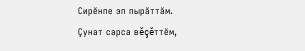Сирĕнпе эп пырăттăм.
Çунат сарса вĕçĕттĕм,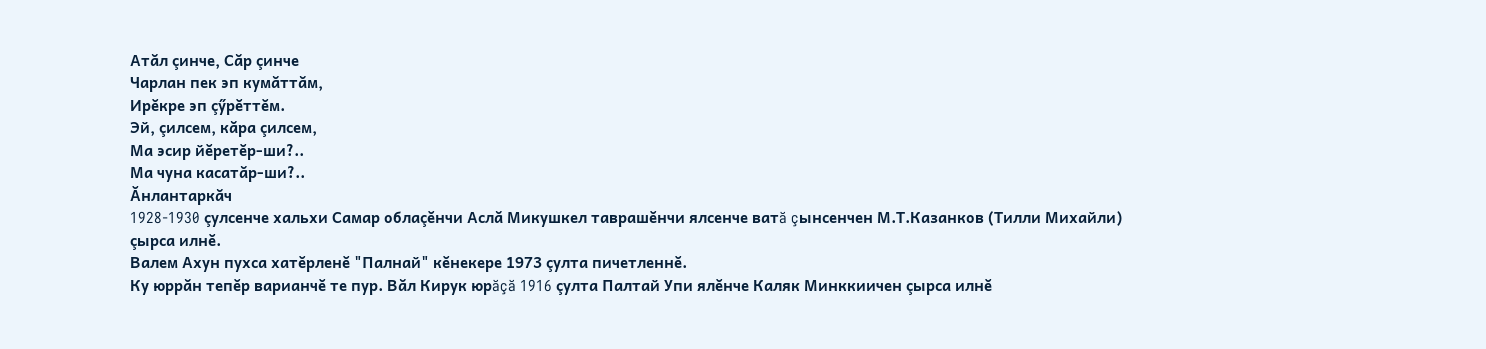Атăл çинче, Сăр çинче
Чарлан пек эп кумăттăм,
Ирĕкре эп çӳрĕттĕм.
Эй, çилсем, кăра çилсем,
Ма эсир йĕретĕр-ши?..
Ма чуна касатăр-ши?..
Ăнлантаркăч
1928-1930 çулсенче хальхи Самар облаçĕнчи Аслă Микушкел таврашĕнчи ялсенче ватă çынсенчен М.Т.Казанков (Тилли Михайли) çырса илнĕ.
Валем Ахун пухса хатĕрленĕ "Палнай" кĕнекере 1973 çулта пичетленнĕ.
Ку юррăн тепĕр варианчĕ те пур. Вăл Кирук юрăçă 1916 çулта Палтай Упи ялĕнче Каляк Минккиичен çырса илнĕ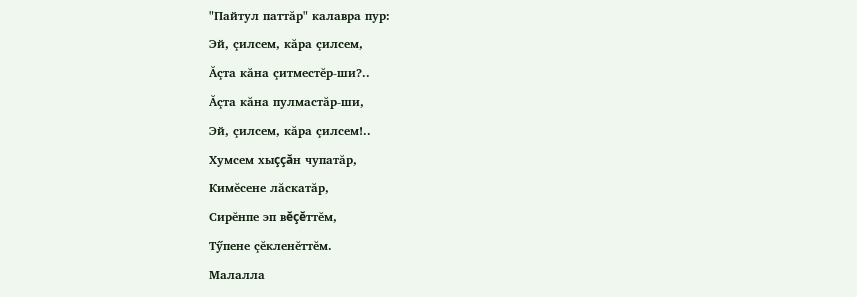"Пайтул паттăр" калавра пур:
Эй, çилсем, кăра çилсем,
Ăçта кăна çитместĕр-ши?..
Ăçта кăна пулмастăр-ши,
Эй, çилсем, кăра çилсем!..
Хумсем хыççăн чупатăр,
Кимĕсене лăскатăр,
Сирĕнпе эп вĕçĕттĕм,
Тӳпене çĕкленĕттĕм.
Малалла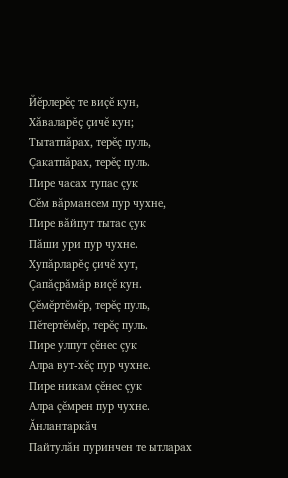Йĕрлерĕç те виçĕ кун,
Хăваларĕç çичĕ кун;
Тытатпăрах, терĕç пуль,
Çакатпăрах, терĕç пуль.
Пире часах тупас çук
Сĕм вăрмансем пур чухне,
Пире вăйпут тытас çук
Пăши ури пур чухне.
Хупăрларĕç çичĕ хут,
Çапăçрăмăр виçĕ кун.
Çĕмĕртĕмĕр, терĕç пуль,
Пĕтертĕмĕр, терĕç пуль.
Пире улпут çĕнес çук
Алра вут-хĕç пур чухне.
Пире никам çĕнес çук
Алра çĕмрен пур чухне.
Ăнлантаркăч
Пайтулăн пуринчен те ытларах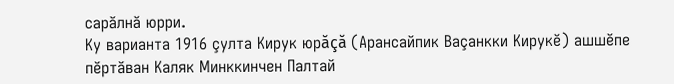сарăлнă юрри.
Ку варианта 1916 çулта Кирук юрăçă (Арансайпик Ваçанкки Кирукĕ) ашшĕпе пĕртăван Каляк Минккинчен Палтай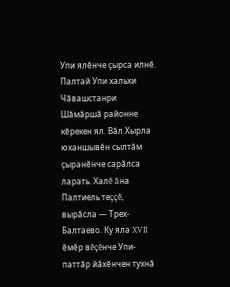Упи ялĕнче çырса илнĕ.
Палтай Упи хальхи Чăвашстанри Шăмăршă районне кĕрекен ял. Вăл Хырла юханшывĕн сылтăм çыранĕнче сарăлса ларать. Халĕ ăна Палтиель теççĕ, вырăсла — Трех-Балтаево. Ку яла XVII ĕмĕр вĕçĕнче Упи-паттăр йăхĕнчен тухнă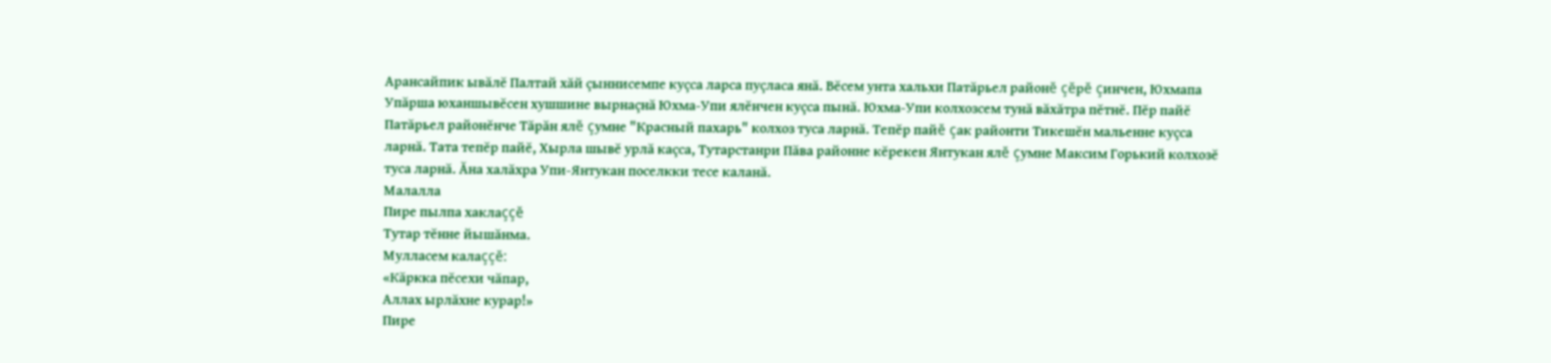Арансайпик ывăлĕ Палтай хăй çыннисемпе куçса ларса пуçласа янă. Вĕсем унта хальхи Патăрьел районĕ çĕрĕ çинчен, Юхмапа Упăрша юханшывĕсен хушшине вырнаçнă Юхма-Упи ялĕнчен куçса пынă. Юхма-Упи колхозсем тунă вăхăтра пĕтнĕ. Пĕр пайĕ Патăрьел районĕнче Тăрăн ялĕ çумне "Красный пахарь" колхоз туса ларнă. Тепĕр пайĕ çак районти Тикешĕн мальенне куçса ларнă. Тата тепĕр пайĕ, Хырла шывĕ урлă каçса, Тутарстанри Пăва районне кĕрекен Янтукан ялĕ çумне Максим Горький колхозĕ туса ларнă. Ăна халăхра Упи-Янтукан поселкки тесе каланă.
Малалла
Пире пылпа хаклаççĕ
Тутар тĕнне йышăнма.
Мулласем калаççĕ:
«Кăркка пĕсехи чăпар,
Аллах ырлăхне курар!»
Пире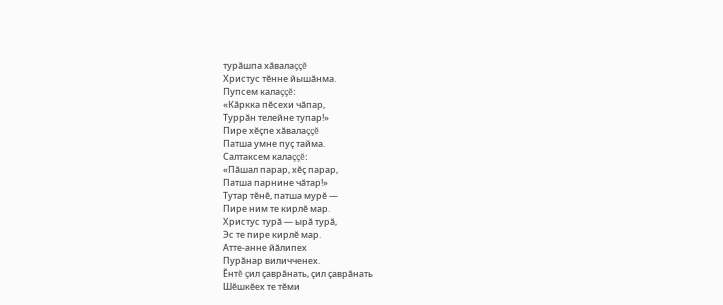турăшпа хăвалаççĕ
Христус тĕнне йышăнма.
Пупсем калаççĕ:
«Кăркка пĕсехи чăпар,
Туррăн телейне тупар!»
Пире хĕçпе хăвалаççĕ
Патша умне пуç тайма.
Салтаксем калаççĕ:
«Пăшал парар, хĕç парар,
Патша парнине чăтар!»
Тутар тĕнĕ, патша мурĕ —
Пире ним те кирлĕ мар.
Христус турă — ырă турă,
Эс те пире кирлĕ мар.
Атте-анне йăлипех
Пурăнар виличченех.
Ĕнтĕ çил çаврăнать, çил çаврăнать
Шĕшкĕех те тĕми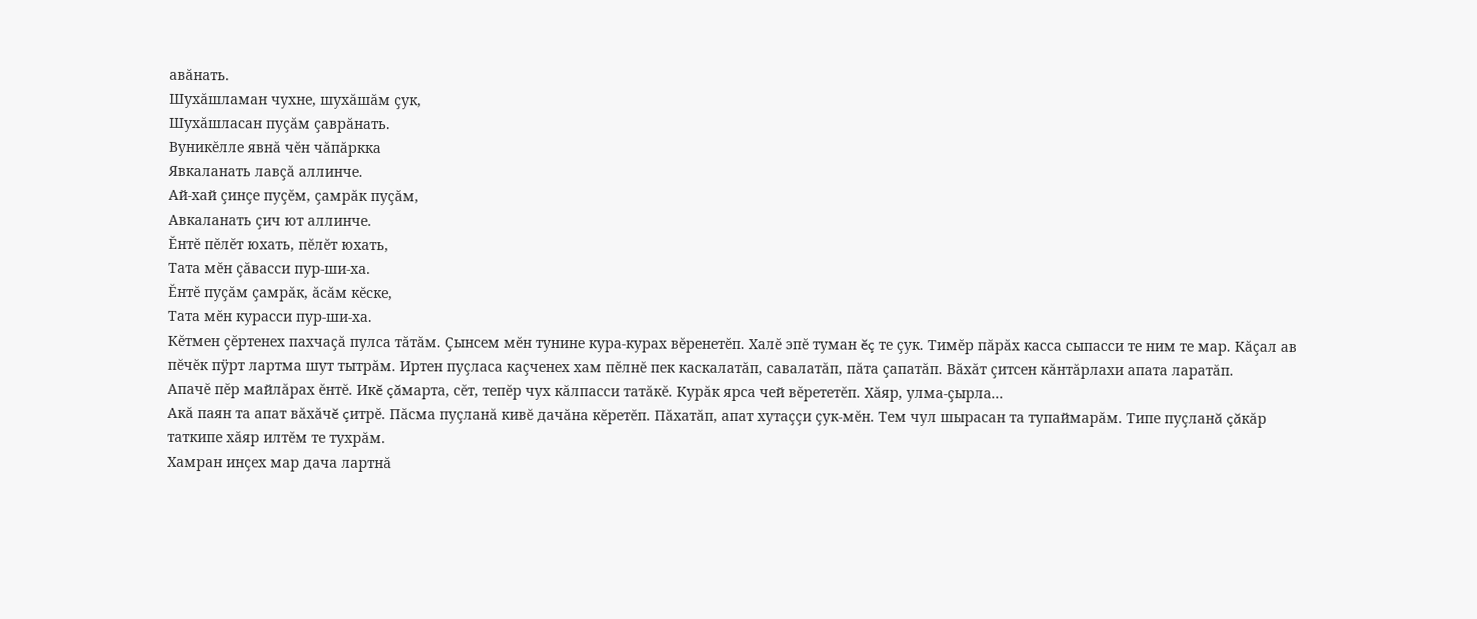авăнать.
Шухăшламан чухне, шухăшăм çук,
Шухăшласан пуçăм çаврăнать.
Вуникĕлле явнă чĕн чăпăркка
Явкаланать лавçă аллинче.
Ай-хай çинçе пуçĕм, çамрăк пуçăм,
Авкаланать çич ют аллинче.
Ĕнтĕ пĕлĕт юхать, пĕлĕт юхать,
Тата мĕн çăвасси пур-ши-ха.
Ĕнтĕ пуçăм çамрăк, ăсăм кĕске,
Тата мĕн курасси пур-ши-ха.
Кĕтмен çĕртенех пахчаçă пулса тăтăм. Çынсем мĕн тунине кура-курах вĕренетĕп. Халĕ эпĕ туман ĕç те çук. Тимĕр пăрăх касса сыпасси те ним те мар. Кăçал ав пĕчĕк пÿрт лартма шут тытрăм. Иртен пуçласа каçченех хам пĕлнĕ пек каскалатăп, савалатăп, пăта çапатăп. Вăхăт çитсен кăнтăрлахи апата ларатăп.
Апачĕ пĕр майлăрах ĕнтĕ. Икĕ çăмарта, сĕт, тепĕр чух кăлпасси татăкĕ. Курăк ярса чей вĕрететĕп. Хăяр, улма-çырла...
Акă паян та апат вăхăчĕ çитрĕ. Пăсма пуçланă кивĕ дачăна кĕретĕп. Пăхатăп, апат хутаççи çук-мĕн. Тем чул шырасан та тупаймарăм. Типе пуçланă çăкăр таткипе хăяр илтĕм те тухрăм.
Хамран инçех мар дача лартнă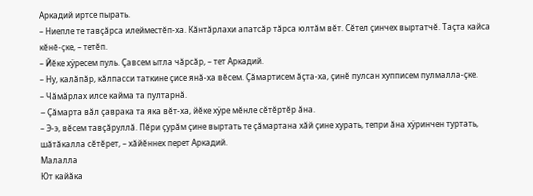Аркадий иртсе пырать.
– Ниепле те тавçăрса илейместĕп-ха. Кăнтăрлахи апатсăр тăрса юлтăм вĕт. Сĕтел çинчех выртатчĕ. Таçта кайса кĕнĕ-çке, – тетĕп.
– Йĕке хÿресем пуль. Çавсем ытла чăрсăр, – тет Аркадий.
– Ну, калăпăр, кăлпасси таткине çисе янă-ха вĕсем. Çăмартисем ăçта-ха, çинĕ пулсан хупписем пулмалла-çке.
– Чăмăрлах илсе кайма та пултарнă.
– Çăмарта вăл çаврака та яка вĕт-ха, йĕке хÿре мĕнле сĕтĕртĕр ăна.
– Э-э, вĕсем тавçăруллă. Пĕри çурăм çине выртать те çăмартана хăй çине хурать, тепри ăна хÿринчен туртать, шăтăкалла сĕтĕрет, – хăйĕннех перет Аркадий.
Малалла
Ют кайăка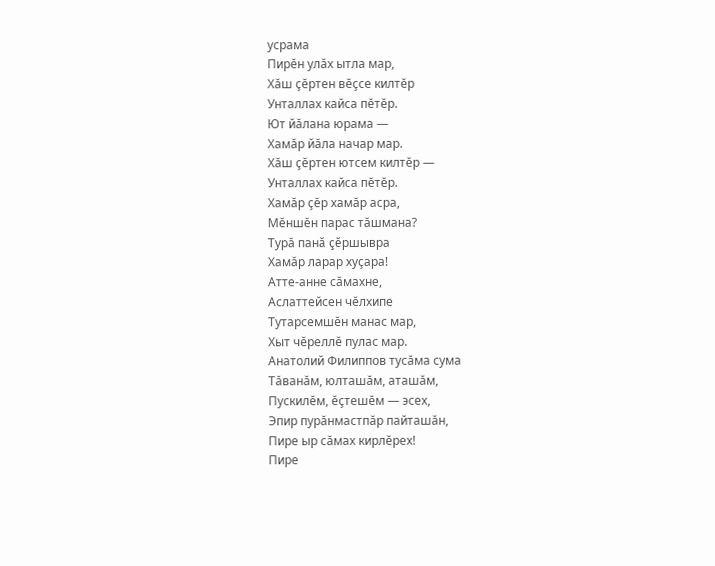усрама
Пирĕн улăх ытла мар,
Хăш çĕртен вĕçсе килтĕр
Унталлах кайса пĕтĕр.
Ют йăлана юрама —
Хамăр йăла начар мар.
Хăш çĕртен ютсем килтĕр —
Унталлах кайса пĕтĕр.
Хамăр çĕр хамăр асра,
Мĕншĕн парас тăшмана?
Турă панă çĕршывра
Хамăр ларар хуçара!
Атте-анне сăмахне,
Аслаттейсен чĕлхипе
Тутарсемшĕн манас мар,
Хыт чĕреллĕ пулас мар.
Анатолий Филиппов тусăма сума
Тăванăм, юлташăм, аташăм,
Пускилĕм, ĕçтешĕм — эсех,
Эпир пурăнмастпăр пайташăн,
Пире ыр сăмах кирлĕрех!
Пире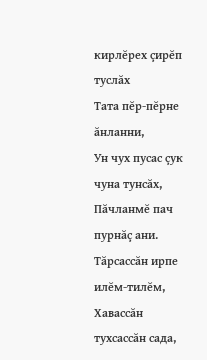кирлĕрех çирĕп туслăх
Тата пĕр-пĕрне ăнланни,
Ун чух пусас çук чуна тунсăх,
Пăчланмĕ пач пурнăç ани.
Тăрсассăн ирпе илĕм-тилĕм,
Хавассăн тухсассăн сада,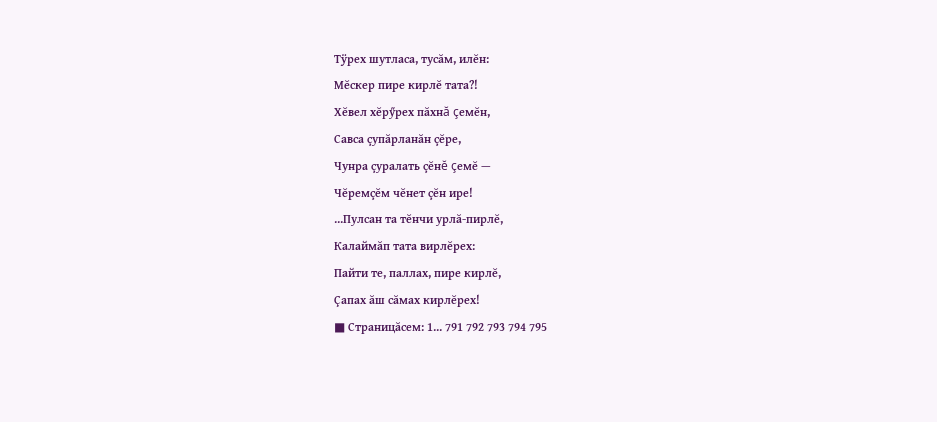Тÿрех шутласа, тусăм, илĕн:
Мĕскер пире кирлĕ тата?!
Хĕвел хĕрӳрех пăхнă çемĕн,
Савса çупăрланăн çĕре,
Чунра çуралать çĕнĕ çемĕ —
Чĕремçĕм чĕнет çĕн ире!
...Пулсан та тĕнчи урлă-пирлĕ,
Калаймăп тата вирлĕрех:
Пайти те, паллах, пире кирлĕ,
Çапах ăш сăмах кирлĕрех!
■ Страницăсем: 1... 791 792 793 794 795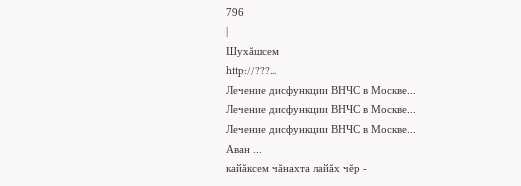796
|
Шухăшсем
http://???...
Лечение дисфункции ВНЧС в Москве...
Лечение дисфункции ВНЧС в Москве...
Лечение дисфункции ВНЧС в Москве...
Аван ...
кайăксем чăнахта лайăх чĕр -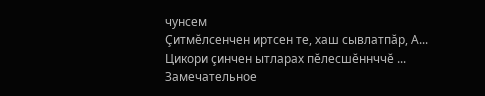чунсем
Çитмĕлсенчен иртсен те, хаш сывлатпăр, А...
Цикори çинчен ытларах пĕлесшĕннччĕ ...
Замечательное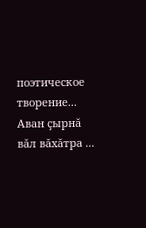поэтическое творение...
Аван çырнă вăл вăхăтра ...